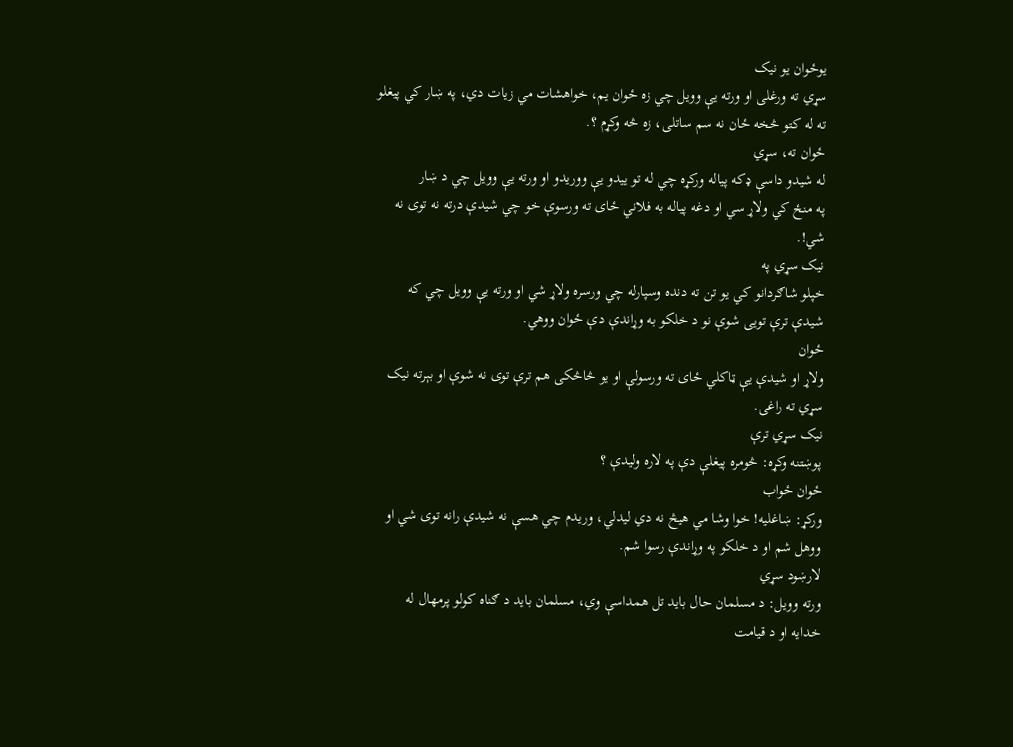يوځوان یو نیک
سړي ته ورغلی او ورته یې وویل چي زه ځوان یم، خواهشات مي زیات دي، په ښار کي پیغلو
ته له کتو څخه ځان نه سم ساتلی، زه څه وکړم ؟.
ځوان ته، سړي
له شیدو داسې ډکه پیاله ورکړه چي له تو ییدو یې ووریدو او ورته یې وویل چي د ښار
په منځ کي ولاړ سي او دغه پیاله به فلاني ځای ته ورسوې خو چي شیدې درته نه توی نه
شي!.
نیک سړي په
خپلو شاګردانو کي یو تن ته دنده وسپارله چي ورسره ولاړ شي او ورته یې وویل چي که
شیدې ترې تویی شوې نو د خلکو به وړاندې دې ځوان ووهي.
ځوان
ولاړ او شیدې یې ټاکلي ځای ته ورسولې او یو څاڅکی هم ترې توی نه شوې او بېرته نیک
سړي ته راغی.
نیک سړي ترې
پوښتنه وکړه: څومره پیغلې دې په لاره ولیدې ؟
ځوان ځواب
ورکړ: ښاغلیه! خوا وشا مي هیڅ نه دي لیدلي، وریدم چي هسې نه شیدې رانه توی شي او
ووهل شم او د خلکو په وړاندې رسوا شم.
لارښود سړي
ورته وویل: د مسلمان حال باید تل همداسې وي، مسلمان باید د ګناه کولو پرمهال له
خدایه او د قیامت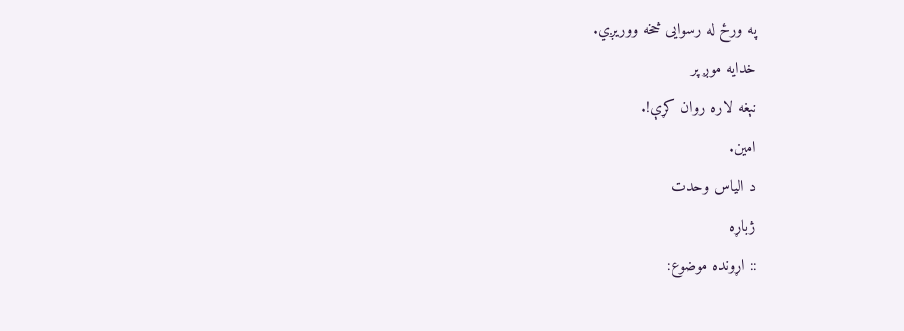په ورځ له رسوایی څخه ووریږي.
خدایه موږ پر
نېغه لاره روان کړې!.
امین.
د الیاس وحدت
ژباړه
:: اړونده موضوع: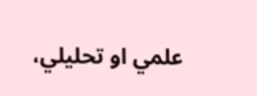علمي او تحليلي،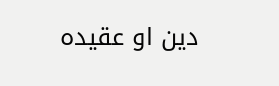دين او عقيده